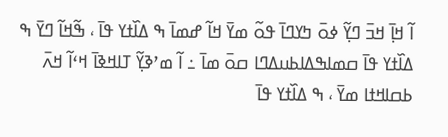ߊ߬ ߞߊ߲߫ ߞߏ߫ ߣߌ߲߬ ߦߋ߫ ߤߌߣߊ߫ ߟߋ߬ ߘߌ߫ ߞߊ߬ ߝߘߊ߫ ߒ ߡߊ߰ߙߌ ߟߊ߫ ، ߒ߬ߞߊ߬ ߣߌ߫ ߒ ߡߊ߰ߙߌ ߟߊ߫ ߛߘߊߒߡߊߕߎߡߣߊ ߛߋ߫ ߘߊ߫ ߸ ߊ߬ ߘߴߢߌ߲߬ ߠߊߞߢߊ߫ ߞߵߊ߬ ߞߍ߫ ߕߛߊߞߙߊ ߘߌ߫ ، ߒ ߡߊ߰ߙߌ ߟߊ߫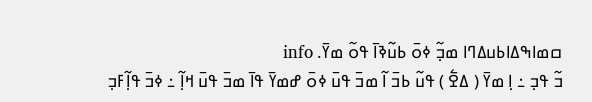ߛߘߊߒߡߊߕߎߡߣߊ ߘߏ߲߬ ߦߋ߫ ߕߎ߬ߢߊ߫ ߟߋ߬ ߘߌ߫. info
ߏ߬ ߟߏ߲ ߸ ߊ߲ ߘߌ߫ ( ߡߐ߱ ) ߟߎ߬ ߕߏ߫ ߊ߬ ߘߏ߫ ߟߎ߫ ߦߋ߫ ߝߘߌ߫ ߟߊ߫ ߘߏ߫ ߟߎ߫ ߞߊ߲߬ ߸ ߦߏ߫ ߟߊ߲߬ߓߏ߲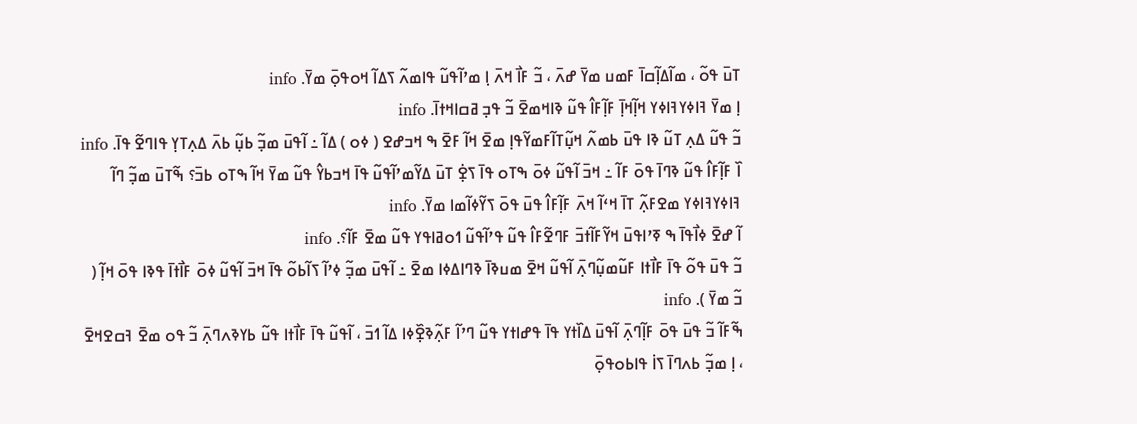ߠߎ߫ ߟߋ߬ ، ߘߊ߬ߡߊ߲߬ߛߊ߫ ߓߘߎ ߘߌ߫ ߝߍ߫ ، ߏ߬ ߓߊ߯ ߞߍ߫ ߊ߲ ߘߴߊ߬ߟߎ߬ ߟߊߘߍ߬ ߖߡߊ߬ ߞߋߟߋ߲߫ ߘߌ߫. info
ߊ߲ ߘߌ߫ ߔߊߦߌߔߊߦߌ ߞߊ߲߬ߞߊ߲߫ ߓߊ߲߬ߓߊ߮ ߟߎ߬ ߢߊߞߘߐ߫ ߏ߬ ߟߏ߲ ߥߛߊߞߙߊ߫. info
ߏ߬ ߟߎ߬ ߡߍ߲ ߠߎ߬ ߢߊ ߟߎ߫ ߕߘߍ߬ ߞߎ߲߬ߠߊ߬ߓߘߌ߬ߟߊ߲ ߘߐ߫ ߞߊ߬ ߓߐ߫ ߒ ߞߏߝߐ ( ߦߋ ) ߡߊ߬ ߸ ߊ߬ߟߎ߫ ߘߏ߲߬ ߕߎ߲߬ ߕߍ߫ ߡߍ߲ߠߌ߲ ߟߊߣߐ߬ ߟߊ߫. info
ߊ߰ ߓߊ߲߬ߓߊ߮ ߟߎ߬ ߢߣߊ߫ ߟߋ߫ ߓߊ߬ ߸ ߞߏ߫ ߊ߬ߟߎ߬ ߦߋ߫ ߒߠߋ ߟߊ߫ ߖߐ߲߭ ߠߎ߫ ߡߌ߬ߘߴߊ߬ߟߎ߬ ߟߊ߫ ߞߏߕߌ߮ ߟߎ߬ ߘߌ߫ ߞߊ߬ ߒߠߋ ߕߏ߫؟ ߒ߬ߠߎ߫ ߘߏ߲߬ ߣߊ߬ ߔߊߦߌߔߊߦߌ ߘߐߓߍ߲߬ ߠߊ߫ ߞߵߊ߬ ߞߍ߫ ߓߊ߲߬ߓߊ߮ ߟߎ߫ ߟߋ߫ ߖߌ߬ߦߊ߬ߘߊ ߘߌ߫. info
ߊ߬ ߝߐ߫ ߦߊ߯ߟߊ߫ ߒ ߧߴߊߟߎ߫ ߞߌ߬ߓߊ߬ߙߏ߫ ߓߣߐ߬ߓߊ߮ ߟߎ߬ ߟߴߊ߬ߟߎ߬ ߗߋߥߊߟߌ ߟߎ߬ ߘߐ߫ ߓߊ߬؟. info
ߏ߬ ߟߎ߫ ߟߋ߬ ߟߊ߫ ߓߊ߯ߙߊ ߓߎ߬ߘߎ߲߬ߣߍ߲߫ ߊ߬ߟߎ߬ ߞߐ߫ ߘߎߢߊ߫ ߢߣߊߡߦߊ ߘߐ߫ ߸ ߊ߬ߟߎ߫ ߘߏ߲߬ ߦߴߊ߬ ߖߊ߬ߕߋ߬ ߟߊ߫ ߞߏ߫ ߊ߬ߟߎ߬ ߦߋ߫ ߓߊ߯ߙߊ߫ ߟߢߊ ߟߋ߫ ߞߊ߲߬ ( ߏ߬ ߘߌ߫ ). info
ߒ߬ߓߊ߬ ߏ߬ ߟߎ߫ ߟߋ߫ ߓߊ߲߬ߣߍ߲߫ ߊ߬ߟߎ߫ ߡߊ߰ߙߌ ߟߊ߫ ߟߝߊߙߌ ߟߎ߬ ߣߴߊ߬ ߓߍ߲߬ߢߐ߲߰ߦߊ ߡߊ߬ ߗߏ߫ ، ߊ߬ߟߎ߬ ߟߊ߫ ߓߊ߯ߙߊ ߟߎ߬ ߕߌߢߍߣߍ߲߫ ߏ߬ ߟߋ ߘߐ߫ ߔߛߐߞߐ߫ ، ߊ߲ ߘߏ߲߬ ߕߍߣߊ߫ ߖߊ߭ ߟߊߕߋߟߋ߲߫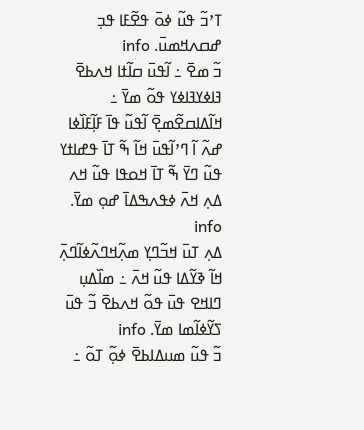ߠߴߏ߬ ߟߎ߬ ߦߋ߫ ߟߐ߬ߓߊ ߟߏ߲ ߝߛߍߞߘߎ߫. info
ߏ߬ ߘߐ߫ ߸ ߊ߬ߟߎ߫ ߛߊ߬ߙߊ ߞߍߕߐ߫ ߔߊߦߌߔߊߦߌ ߟߋ߬ ߘߌ߫ ߸ ߞߊ߬ߡߊߛߐ߬ߘߐ߲߫ ߊ߬ߟߎ߬ ߟߊ߫ ߓߊ߲߬ߓߊ߰ߦߊ ߝߍ߬ ߊ߬ ߣߴߊ߬ߟߎ߫ ߞߊ߬ ߒ߬ ߠߊ߫ ߟߝߊߙߌ ߟߎ߬ ߣߌ߫ ߒ߬ ߠߊ߫ ߞߋߟߊ ߟߎ߬ ߞߍ ߡߍ߲ ߞߍ߫ ߦߟߍߒߡߊ߫ ߝߋ߲ ߘߌ߫. info
ߡߍ߲ ߠߎ߫ ߞߏ߬ߣߌ߲ ߘߍ߲߬ߞߣߍ߬ߦߊ߬ߣߍ߲߫ ߞߊ߬ ߢߌ߬ߡߊ ߟߎ߬ ߞߍ߫ ߸ ߘߊ߰ߡߎ߲ ߣߊߞߐ ߟߎ߫ ߟߋ߬ ߞߍߕߐ߫ ߏ߬ ߟߎ߫ ߖߌ߬ߦߊ߬ߘߊ ߘߌ߫. info
ߏ߬ ߟߎ߬ ߘߎߡߊߕߐ߫ ߦߋ߲߬ ߠߋ߬ ߸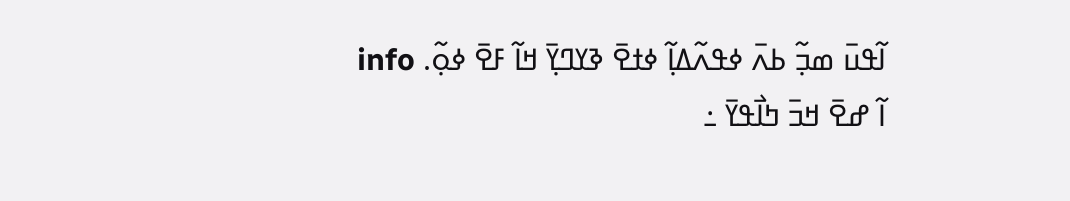ߊ߬ߟߎ߫ ߘߏ߲߬ ߕߍ߫ ߦߟߍ߬ߡߊ߲߬ ߦߙߐ߫ ߢߌߣߌ߲߫ ߞߊ߬ ߓߐ߫ ߦߋ߲߬. info
ߊ߬ ߝߐ߫ ߞߏ߫ ߤߊ߯ߟߌ߫ ߸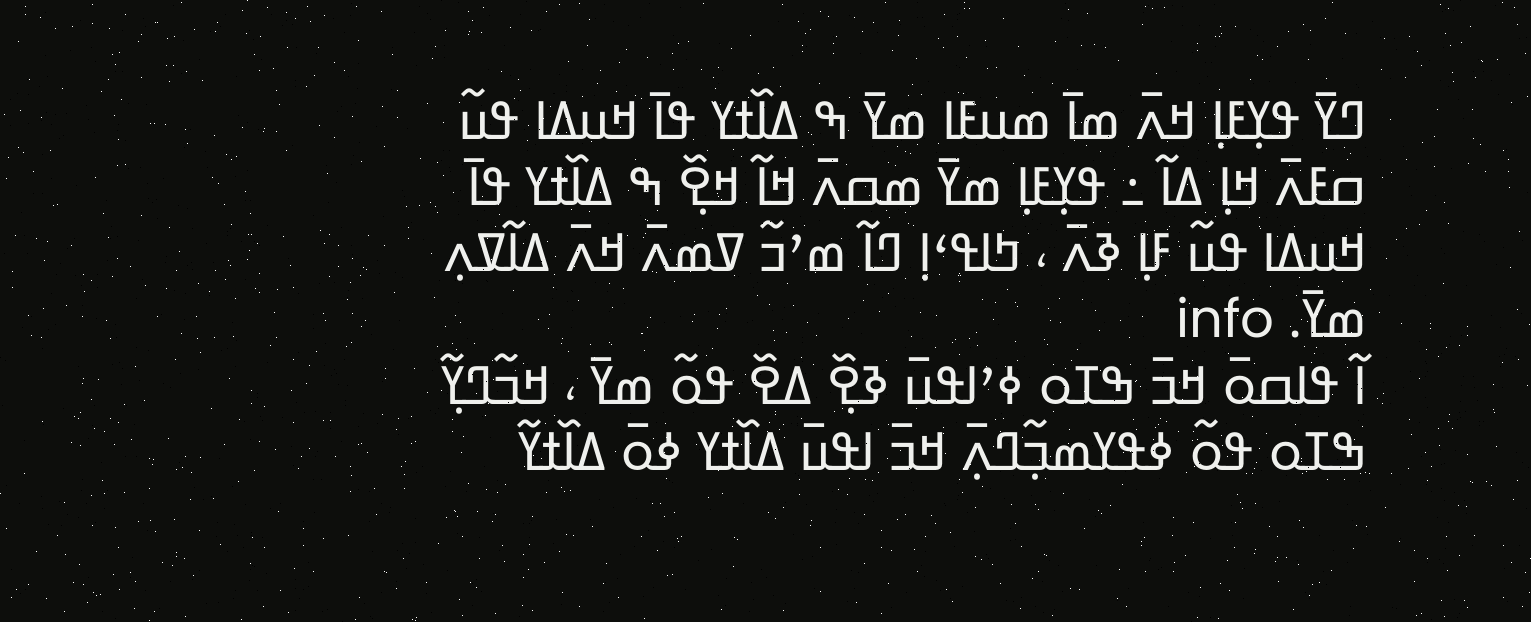ߣߌ߫ ߟߌ߲ߓߊ߲ ߞߍ߫ ߘߊ߫ ߘߎߓߊ ߘߌ߫ ߒ ߡߊ߰ߙߌ ߟߊ߫ ߞߎߡߊ ߟߎ߬ ߛߓߍ߫ ߞߊ߲ ߡߊ߬ ߸ ߟߌ߲ߓߊ߲ ߘߌ߫ ߘߛߍ߫ ߞߊ߬ ߞߐ߲߰ ߒ ߡߊ߰ߙߌ ߟߊ߫ ߞߎߡߊ ߟߎ߬ ߓߊ߲ ߢߍ߫ ، ߤߊߟߵߊ߲ ߣߊ߬ ߘߴߏ߬ ߜߘߍ߫ ߞߍ߫ ߡߊ߬ߜߍ߲ ߘߌ߫. info
ߊ߬ ߟߊߛߋ߫ ߞߏ߫ ߒߠߋ ߦߴߊߟߎ߫ ߢߐ߲߰ ߡߐ߰ ߟߋ߬ ߘߌ߫ ، ߞߏ߬ߣߌ߲߬ ߒߠߋ ߟߋ߬ ߦߟߌߘߏ߲߬ߣߍ߲߫ ߞߏ߫ ߊߟߎ߫ ߡߊ߰ߙߌ ߦߋ߫ ߡߊ߰ߙߌ߬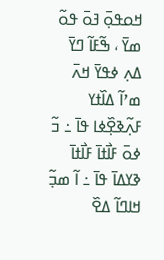ߞߋߟߋ߲߫ ߔߋ߫ ߟߋ߬ ߘߌ߫ ، ߒ߬ߓߊ߬ ߣߌ߫ ߡߍ߲ ߦߟߌ߫ ߞߍ߫ ߘߴߊ߬ ߡߊ߰ߙߌ ߓߍ߲߬ߢߐ߲߰ߦߊ ߟߊ߫ ߸ ߏ߬ ߦߋ߫ ߓߊ߯ߙߊ߫ ߓߊ߯ߙߊ߫ ߢߌߡߊ߫ ߟߊ߫ ߸ ߊ߬ ߘߏ߲߬ ߞߊߣߊ߬ ߡߐ߰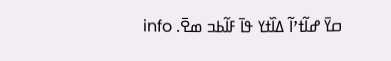ߛߌ߫ ߝߊ߬ߙߴߊ߬ ߡߊ߰ߙߌ ߟߊ߫ ߓߊ߬ߕߏ ߘߐ߫. info